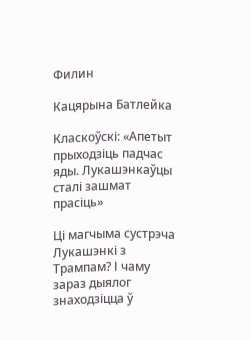Филин

Кацярына Батлейка

Класкоўскі: «Апетыт прыходзіць падчас яды. Лукашэнкаўцы сталі зашмат прасіць»

Ці магчыма сустрэча Лукашэнкі з Трампам? І чаму зараз дыялог знаходзіцца ў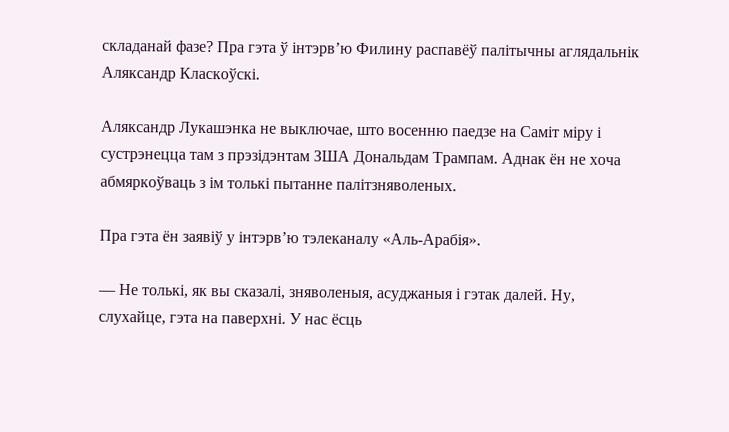складанай фазе? Пра гэта ў інтэрв’ю Филину распавёў палітычны аглядальнік Аляксандр Класкоўскі.

Аляксандр Лукашэнка не выключае, што восенню паедзе на Саміт міру і сустрэнецца там з прэзідэнтам ЗША Дональдам Трампам. Аднак ён не хоча абмяркоўваць з ім толькі пытанне палітзняволеных.

Пра гэта ён заявіў у інтэрв’ю тэлеканалу «Аль-Арабiя».

— Не толькі, як вы сказалі, зняволеныя, асуджаныя і гэтак далей. Ну, слухайце, гэта на паверхні. У нас ёсць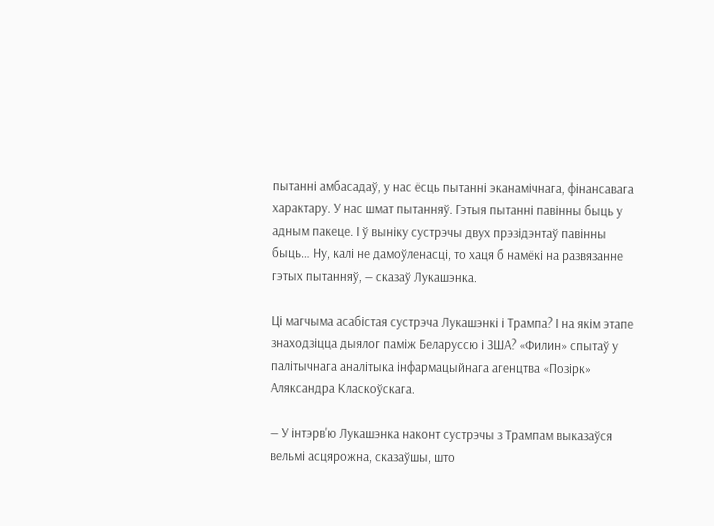пытанні амбасадаў, у нас ёсць пытанні эканамічнага, фінансавага характару. У нас шмат пытанняў. Гэтыя пытанні павінны быць у адным пакеце. І ў выніку сустрэчы двух прэзідэнтаў павінны быць… Ну, калі не дамоўленасці, то хаця б намёкі на развязанне гэтых пытанняў, — сказаў Лукашэнка.

Ці магчыма асабістая сустрэча Лукашэнкі і Трампа? І на якім этапе знаходзіцца дыялог паміж Беларуссю і ЗША? «Филин» спытаў у палітычнага аналітыка інфармацыйнага агенцтва «Позірк» Аляксандра Класкоўскага.

— У інтэрв'ю Лукашэнка наконт сустрэчы з Трампам выказаўся вельмі асцярожна, сказаўшы, што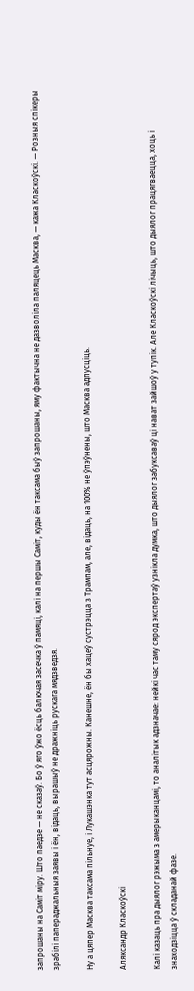запрошаны на Саміт міру. Што паедзе — не сказаў. Бо ў яго ўжо ёсць балючая засечка ў памяці, калі на першы Саміт, куды ён таксама быў запрошаны, яму фактычна не дазволіла паляцець Масква, — кажа Класкоўскі. — Розныя спікеры зрабілі папераджальныя заявы і ён, відаць, вырашыў не дражніць рускага мядзведзя.

Ну а цяпер Масква таксама пільнуе, і Лукашэнка тут асцярожны. Канешне, ён бы хацеў сустрэцца з Трампам, але, відаць, на 100% не ўпэўнены, што Масква адпусціць.

Аляксандр Класкоўскі

Калі казаць пра дыялог рэжыма з амерыканцамі, то аналітык адзначае: нейкі час таму сярод экспертаў узнікла думка, што дыялог забуксаваў ці нават зайшоў у тупік. Але Класкоўскі лічыць, што дыялог працягваецца, хоць і знаходзіцца ў складанай фазе.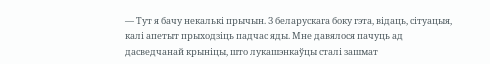— Тут я бачу некалькі прычын. З беларускага боку гэта, відаць, сітуацыя, калі апетыт прыходзіць падчас яды. Мне давялося пачуць ад дасведчанай крыніцы, што лукашэнкаўцы сталі зашмат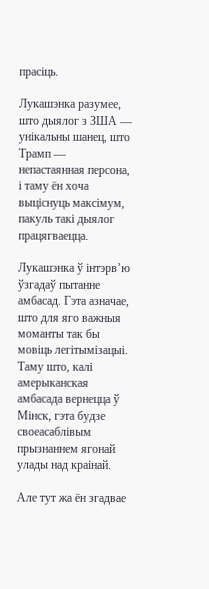прасіць.

Лукашэнка разумее, што дыялог з ЗША — унікальны шанец, што Трамп — непастаянная персона, і таму ён хоча выціснуць максімум, пакуль такі дыялог працягваецца.

Лукашэнка ў інтэрв’ю ўзгадаў пытанне амбасад. Гэта азначае, што для яго важныя моманты так бы мовіць легітымізацыі. Таму што, калі амерыканская амбасада вернецца ў Мінск, гэта будзе своеасаблівым прызнаннем ягонай улады над краінай.

Але тут жа ён згадвае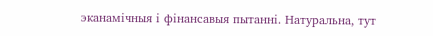эканамічныя і фінансавыя пытанні. Натуральна, тут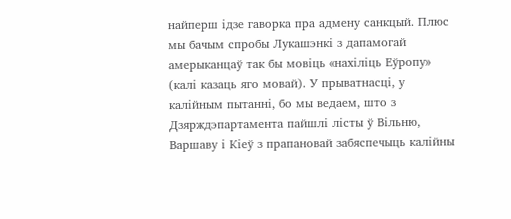найперш ідзе гаворка пра адмену санкцый. Плюс мы бачым спробы Лукашэнкі з дапамогай амерыканцаў так бы мовіць «нахіліць Еўропу» (калі казаць яго мовай). У прыватнасці, у калійным пытанні, бо мы ведаем, што з Дзярждэпартамента пайшлі лісты ў Вільню, Варшаву і Кіеў з прапановай забяспечыць калійны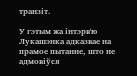транзіт.

У гэтым жа інтэрв'ю Лукашэнка адказвае на прамое пытанне, што не адмовіўся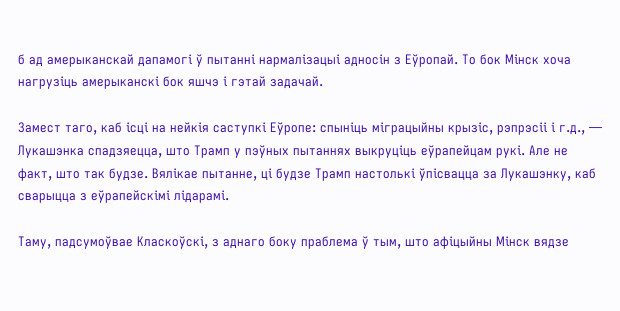б ад амерыканскай дапамогі ў пытанні нармалізацыі адносін з Еўропай. То бок Мінск хоча нагрузіць амерыканскі бок яшчэ і гэтай задачай.

Замест таго, каб ісці на нейкія саступкі Еўропе: спыніць міграцыйны крызіс, рэпрэсіі і г.д., — Лукашэнка спадзяецца, што Трамп у пэўных пытаннях выкруціць еўрапейцам рукі. Але не факт, што так будзе. Вялікае пытанне, ці будзе Трамп настолькі ўпісвацца за Лукашэнку, каб сварыцца з еўрапейскімі лідарамі.

Таму, падсумоўвае Класкоўскі, з аднаго боку праблема ў тым, што афіцыйны Мінск вядзе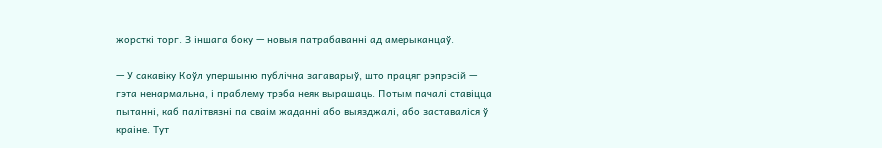жорсткі торг. З іншага боку — новыя патрабаванні ад амерыканцаў.

— У сакавіку Коўл упершыню публічна загаварыў, што працяг рэпрэсій — гэта ненармальна, і праблему трэба неяк вырашаць. Потым пачалі ставіцца пытанні, каб палітвязні па сваім жаданні або выязджалі, або заставаліся ў краіне. Тут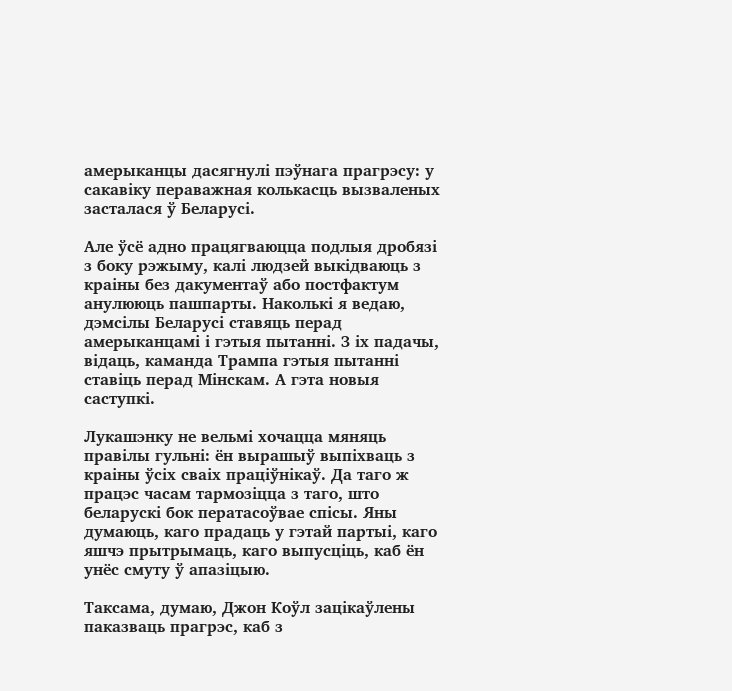амерыканцы дасягнулі пэўнага прагрэсу: у сакавіку пераважная колькасць вызваленых засталася ў Беларусі.

Але ўсё адно працягваюцца подлыя дробязі з боку рэжыму, калі людзей выкідваюць з краіны без дакументаў або постфактум анулююць пашпарты. Наколькі я ведаю, дэмсілы Беларусі ставяць перад амерыканцамі і гэтыя пытанні. З іх падачы, відаць, каманда Трампа гэтыя пытанні ставіць перад Мінскам. А гэта новыя саступкі.

Лукашэнку не вельмі хочацца мяняць правілы гульні: ён вырашыў выпіхваць з краіны ўсіх сваіх праціўнікаў. Да таго ж працэс часам тармозіцца з таго, што беларускі бок ператасоўвае спісы. Яны думаюць, каго прадаць у гэтай партыі, каго яшчэ прытрымаць, каго выпусціць, каб ён унёс смуту ў апазіцыю.

Таксама, думаю, Джон Коўл зацікаўлены паказваць прагрэс, каб з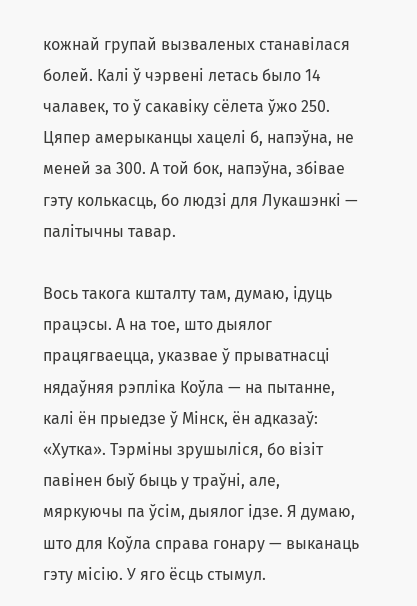кожнай групай вызваленых станавілася болей. Калі ў чэрвені летась было 14 чалавек, то ў сакавіку сёлета ўжо 250. Цяпер амерыканцы хацелі б, напэўна, не меней за 300. А той бок, напэўна, збівае гэту колькасць, бо людзі для Лукашэнкі — палітычны тавар.

Вось такога кшталту там, думаю, ідуць працэсы. А на тое, што дыялог працягваецца, указвае ў прыватнасці нядаўняя рэпліка Коўла — на пытанне, калі ён прыедзе ў Мінск, ён адказаў: «Хутка». Тэрміны зрушыліся, бо візіт павінен быў быць у траўні, але, мяркуючы па ўсім, дыялог ідзе. Я думаю, што для Коўла справа гонару — выканаць гэту місію. У яго ёсць стымул.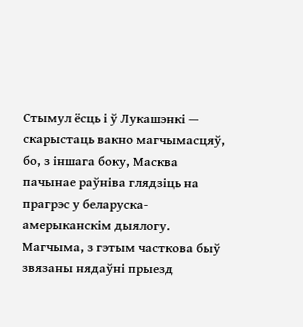Стымул ёсць і ў Лукашэнкі — скарыстаць вакно магчымасцяў, бо, з іншага боку, Масква пачынае раўніва глядзіць на прагрэс у беларуска-амерыканскім дыялогу. Магчыма, з гэтым часткова быў звязаны нядаўні прыезд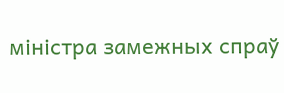міністра замежных спраў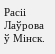Расіі Лаўрова ў Мінск.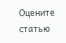Оцените статью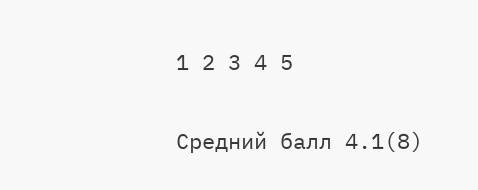1 2 3 4 5

Средний балл 4.1(8)